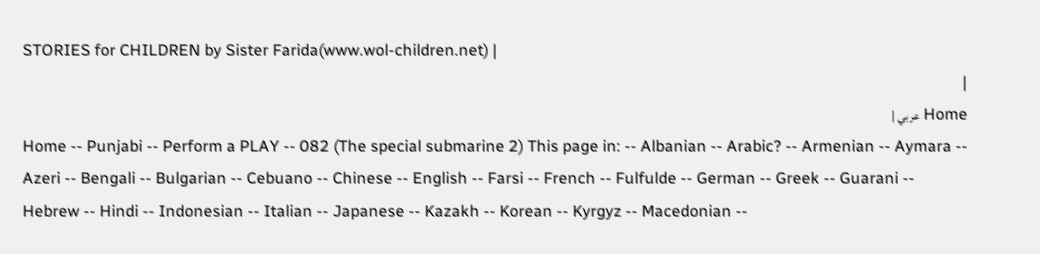STORIES for CHILDREN by Sister Farida(www.wol-children.net) |
|
Home عربي |
Home -- Punjabi -- Perform a PLAY -- 082 (The special submarine 2) This page in: -- Albanian -- Arabic? -- Armenian -- Aymara -- Azeri -- Bengali -- Bulgarian -- Cebuano -- Chinese -- English -- Farsi -- French -- Fulfulde -- German -- Greek -- Guarani -- Hebrew -- Hindi -- Indonesian -- Italian -- Japanese -- Kazakh -- Korean -- Kyrgyz -- Macedonian --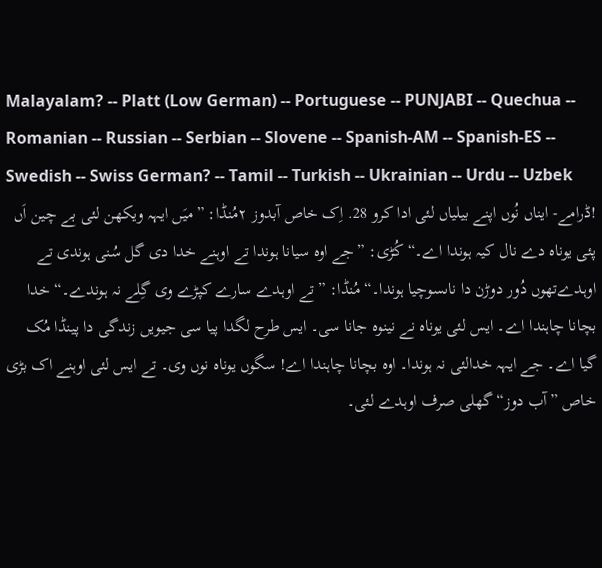Malayalam? -- Platt (Low German) -- Portuguese -- PUNJABI -- Quechua -- Romanian -- Russian -- Serbian -- Slovene -- Spanish-AM -- Spanish-ES -- Swedish -- Swiss German? -- Tamil -- Turkish -- Ukrainian -- Urdu -- Uzbek
!ڈرامے- ایناں نُوں اپنے بیلیاں لئی ادا کرو 28. اِک خاص آبدوز ۲مُنڈا: ”میَں ایہہ ویکھن لئی بے چین اَں پئی یوناہ دے نال کیہ ہوندا اے۔“ کُڑی: ”جے اوہ سیانا ہوندا تے اوہنے خدا دی گل سُنی ہوندی تے اوہدےتھوں دُور دوڑن دا ناںسوچیا ہوندا۔“ مُنڈا: ”تے اوہدے سارے کپڑے وی گِلے نہ ہوندے۔“ خدا بچانا چاہندا اے۔ ایس لئی یوناہ نے نینوہ جانا سی۔ ایس طرح لگدا پیا سی جیویں زندگی دا پینڈا مُک گیا اے۔ جے ایہہ خدالئی نہ ہوندا۔ اوہ بچانا چاہندا اے! سگوں یوناہ نوں وی۔ تے ایس لئی اوہنے اک بڑی خاص ”آب دوز“ گھلی صرف اوہدے لئی۔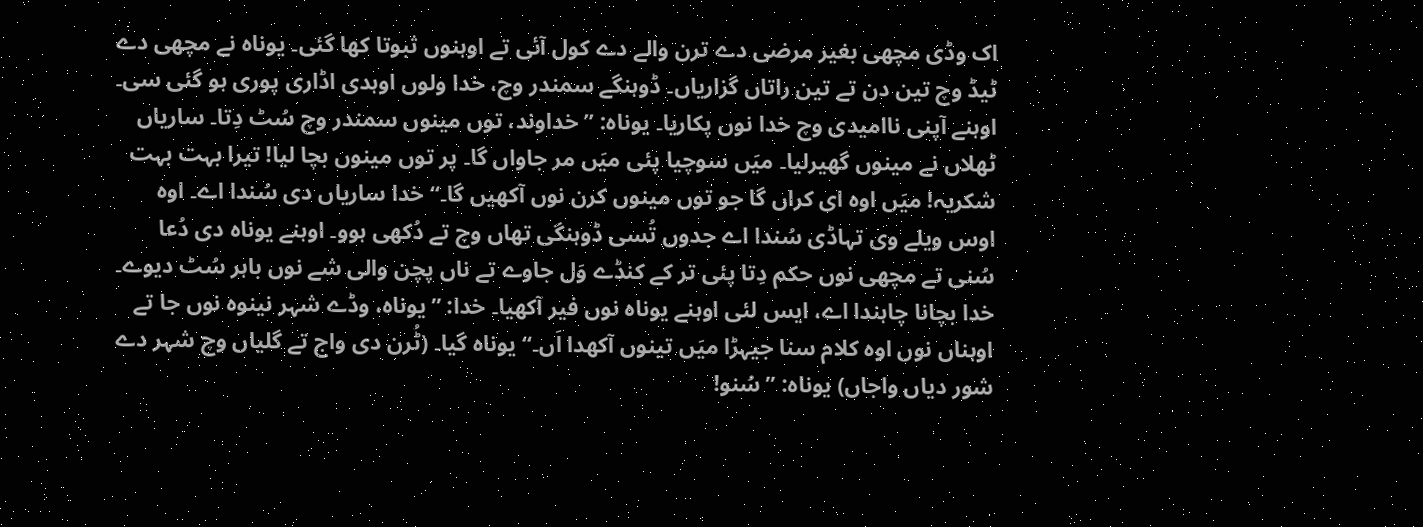اک وڈی مچھی بغیر مرضی دے ترن والے دے کول آئی تے اوہنوں ثبوتا کھا گئی۔ یوناہ نے مچھی دے ٹیڈ وچ تین دن تے تین راتاں گزاریاں۔ ڈوہنگے سمندر وچ، خدا ولوں اوہدی اڈاری پوری ہو گئی سی۔ اوہنے آپنی ناامیدی وچ خدا نوں پکاریا۔ یوناہ: ”خداوند، توں مینوں سمندر وچ سُٹ دِتا۔ ساریاں ٹھلاں نے مینوں گھیرلیا۔ میَں سوچیا پئی میَں مر جاواں گا۔ پر توں مینوں بچا لیا! تیرا بہت بہت شکریہ! میَں اوہ ای کراں گا جو توں مینوں کرن نوں آکھیں گا۔“ خدا ساریاں دی سُندا اے۔ اوہ اوس ویلے وی تہاڈی سُندا اے جدوں تُسی ڈوہنگی تھاں وچ تے دُکھی ہوو۔ اوہنے یوناہ دی دُعا سُنی تے مچھی نوں حکم دِتا پئی تر کے کنڈے وَل جاوے تے ناں پچن والی شے نوں باہر سُٹ دیوے۔ خدا بچانا چاہندا اے، ایس لئی اوہنے یوناہ نوں فیر آکھیا۔ خدا: ”یوناہ، وڈے شہر نینوہ نوں جا تے اوہناں نوں اوہ کلام سنا جیہڑا میَں تینوں آکھدا اَں۔“ یوناہ گیا۔ (ٹُرن دی واج تے گلیاں وچ شہر دے شور دیاں واجاں) یوناہ: ”سُنو!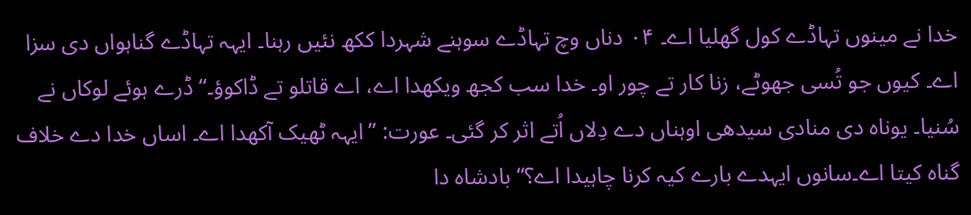خدا نے مینوں تہاڈے کول گھلیا اے۔ ۰۴ دناں وچ تہاڈے سوہنے شہردا ککھ نئیں رہنا۔ ایہہ تہاڈے گناہواں دی سزا اے۔ کیوں جو تُسی جھوٹے، زنا کار تے چور او۔ خدا سب کجھ ویکھدا اے، اے قاتلو تے ڈاکوؤ۔“ ڈرے ہوئے لوکاں نے سُنیا۔ یوناہ دی منادی سیدھی اوہناں دے دِلاں اُتے اثر کر گئی۔ عورت: ”ایہہ ٹھیک آکھدا اے۔ اساں خدا دے خلاف گناہ کیتا اے۔سانوں ایہدے بارے کیہ کرنا چاہیدا اے؟“ بادشاہ دا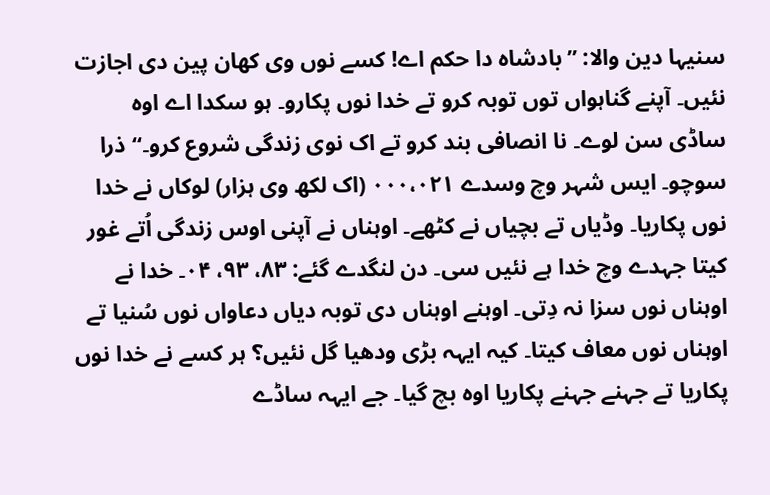سنیہا دین والا: ”بادشاہ دا حکم اے! کسے نوں وی کھان پین دی اجازت نئیں۔ آپنے گناہواں توں توبہ کرو تے خدا نوں پکارو۔ ہو سکدا اے اوہ ساڈی سن لوے۔ نا انصافی بند کرو تے اک نوی زندگی شروع کرو۔“ ذرا سوچو۔ ایس شہر وچ وسدے ۰۰۰،۰۲۱ (اک لکھ وی ہزار) لوکاں نے خدا نوں پکاریا۔ وڈیاں تے بچیاں نے کٹھے۔ اوہناں نے آپنی اوس زندگی اُتے غور کیتا جہدے وچ خدا ہے نئیں سی۔ دن لنگدے گئے: ۸۳، ۹۳، ۰۴۔ خدا نے اوہناں نوں سزا نہ دِتی۔ اوہنے اوہناں دی توبہ دیاں دعاواں نوں سُنیا تے اوہناں نوں معاف کیتا۔ کیہ ایہہ بڑی ودھیا گل نئیں؟ ہر کسے نے خدا نوں پکاریا تے جہنے جہنے پکاریا اوہ بچ گیا۔ جے ایہہ ساڈے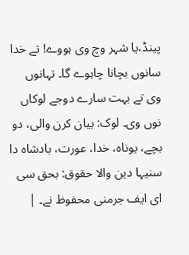پینڈ،یا شہر وچ وی ہووے! تے خدا سانوں بچانا چاہوے گا۔ تہانوں وی تے بہت سارے دوجے لوکاں نوں وی۔ لوک: بیان کرن والی، دو بچے، یوناہ، خدا، عورت، بادشاہ دا سنیہا دین والا حقوق: بحق سی ای ایف جرمنی محفوظ نے۔ |